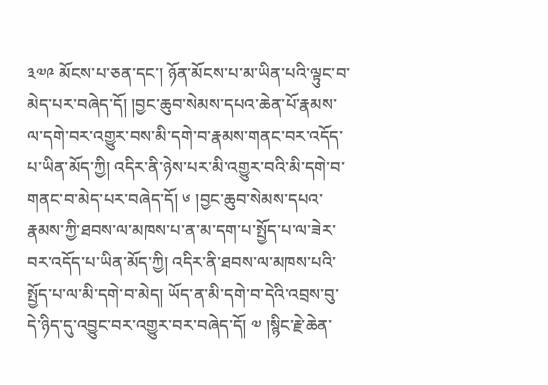༣༧༩ མོངས་པ་ཅན་དང་། ཉོན་མོངས་པ་མ་ཡིན་པའི་ལྟུང་བ་མེད་པར་བཞེད་དོ། །བྱང་ཆུབ་སེམས་དཔའ་ཆེན་པོ་རྣམས་ལ་དགེ་བར་འགྱུར་བས་མི་དགེ་བ་རྣམས་གནང་བར་འདོད་པ་ཡིན་མོད་ཀྱི། འདིར་ནི་ཉེས་པར་མི་འགྱུར་བའི་མི་དགེ་བ་གནང་བ་མེད་པར་བཞེད་དོ། ༦ །བྱང་ཆུབ་སེམས་དཔའ་རྣམས་ཀྱི་ཐབས་ལ་མཁས་པ་ན་མ་དག་པ་སྤྱོད་པ་ལ་ཟེར་བར་འདོད་པ་ཡིན་མོད་ཀྱི། འདིར་ནི་ཐབས་ལ་མཁས་པའི་སྤྱོད་པ་ལ་མི་དགེ་བ་མེད། ཡོད་ན་མི་དགེ་བ་དེའི་འབྲས་བུ་དེ་ཉིད་དུ་འབྱུང་བར་འགྱུར་བར་བཞེད་དོ། ༧ །སྙིང་རྗེ་ཆེན་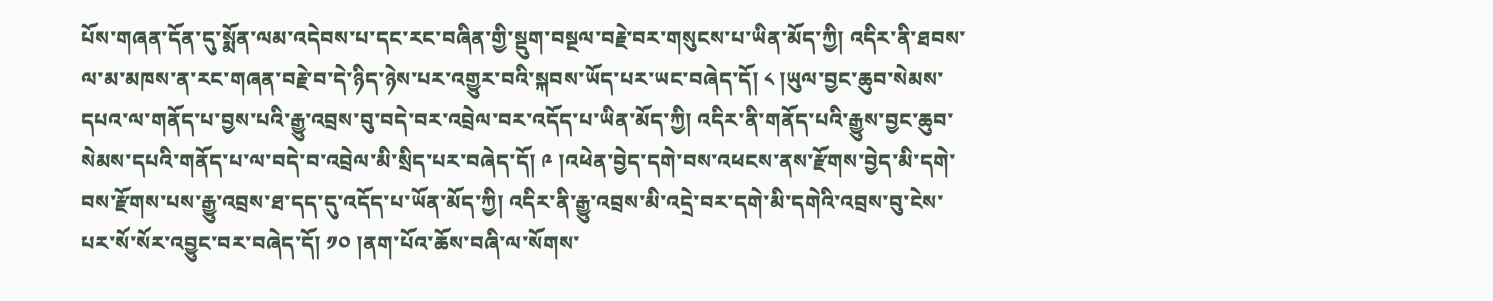པོས་གཞན་དོན་དུ་སྨོན་ལམ་འདེབས་པ་དང་རང་བཞིན་གྱི་སྡུག་བསྔལ་བརྗེ་བར་གསུངས་པ་ཡིན་མོད་ཀྱི། འདིར་ནི་ཐབས་ལ་མ་མཁས་ན་རང་གཞན་བརྗེ་བ་དེ་ཉིད་ཉེས་པར་འགྱུར་བའི་སྐབས་ཡོད་པར་ཡང་བཞེད་དོ། ༨ །ཡུལ་བྱང་ཆུབ་སེམས་དཔའ་ལ་གནོད་པ་བྱས་པའི་རྒྱུ་འབྲས་བུ་བདེ་བར་འབྲེལ་བར་འདོད་པ་ཡིན་མོད་ཀྱི། འདིར་ནི་གནོད་པའི་རྒྱུས་བྱང་ཆུབ་སེམས་དཔའི་གནོད་པ་ལ་བདེ་བ་འབྲེལ་མི་སྲིད་པར་བཞེད་དོ། ༩ །འཕེན་བྱེད་དགེ་བས་འཕངས་ནས་རྫོགས་བྱེད་མི་དགེ་བས་རྫོགས་པས་རྒྱུ་འབྲས་ཐ་དད་དུ་འདོད་པ་ཡོན་མོད་ཀྱི། འདིར་ནི་རྒྱུ་འབྲས་མི་འདྲེ་བར་དགེ་མི་དགེའི་འབྲས་བུ་ངེས་པར་སོ་སོར་འབྱུང་བར་བཞེད་དོ། ༡༠ །ནག་པོའ་ཆོས་བཞི་ལ་སོགས་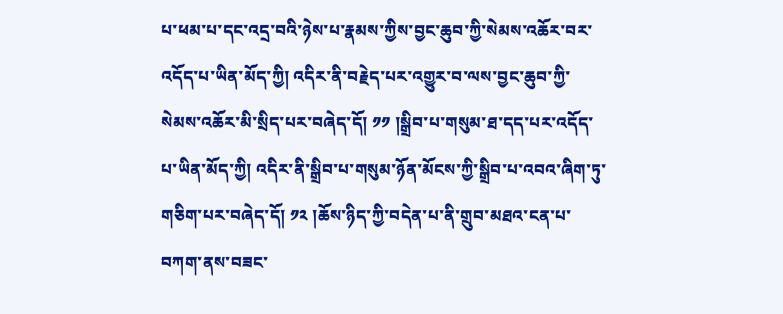པ་ཕམ་པ་དང་འདྲ་བའི་ཉེས་པ་རྣམས་ཀྱིས་བྱང་ཆུབ་ཀྱི་སེམས་འཆོར་བར་འདོད་པ་ཡིན་མོད་ཀྱི། འདིར་ནི་བརྗེད་པར་འགྱུར་བ་ལས་བྱང་ཆུབ་ཀྱི་སེམས་འཆོར་མི་སྲིད་པར་བཞེད་དོ། ༡༡ །སྒྲིབ་པ་གསུམ་ཐ་དད་པར་འདོད་པ་ཡིན་མོད་ཀྱི། འདིར་ནི་སྒྲིབ་པ་གསུམ་ཉོན་མོངས་ཀྱི་སྒྲིབ་པ་འབའ་ཞིག་ཏུ་གཅིག་པར་བཞེད་དོ། ༡༢ །ཆོས་ཉིད་ཀྱི་བདེན་པ་ནི་གྲུབ་མཐའ་ངན་པ་བཀག་ནས་བཟང་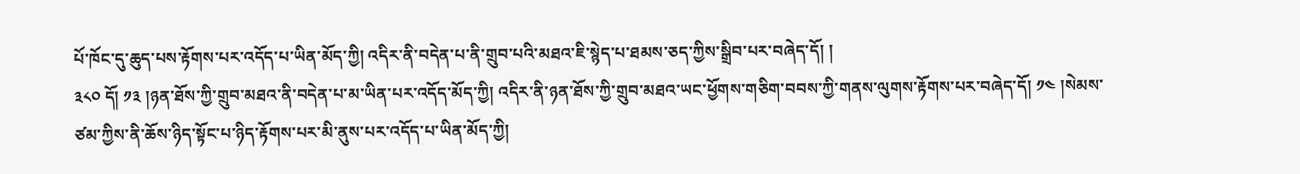པོ་ཁོང་དུ་ཆུད་པས་རྟོགས་པར་འདོད་པ་ཡིན་མོད་ཀྱི། འདིར་ནི་བདེན་པ་ནི་གྲུབ་པའི་མཐའ་ཇི་སྙེད་པ་ཐམས་ཅད་ཀྱིས་སྒྲིབ་པར་བཞེད་དོ། །
༣༨༠ དོ། ༡༣ །ཉན་ཐོས་ཀྱི་གྲུབ་མཐའ་ནི་བདེན་པ་མ་ཡིན་པར་འདོད་མོད་ཀྱི། འདིར་ནི་ཉན་ཐོས་ཀྱི་གྲུབ་མཐའ་ཡང་ཕྱོགས་གཅིག་བབས་ཀྱི་གནས་ལུགས་རྟོགས་པར་བཞེད་དོ། ༡༤ །སེམས་ཙམ་ཀྱིས་ནི་ཆོས་ཉིད་སྟོང་པ་ཉིད་རྟོགས་པར་མི་ནུས་པར་འདོད་པ་ཡིན་མོད་ཀྱི།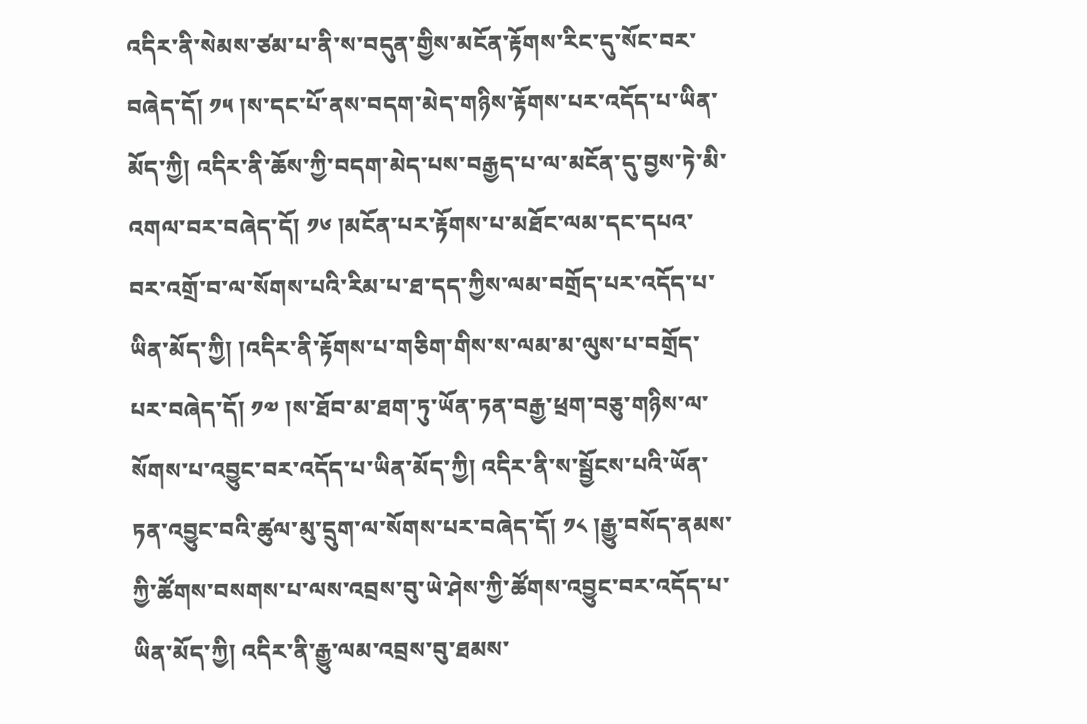འདིར་ནི་སེམས་ཙམ་པ་ནི་ས་བདུན་གྱིས་མངོན་རྟོགས་རིང་དུ་སོང་བར་བཞེད་དོ། ༡༥ །ས་དང་པོ་ནས་བདག་མེད་གཉིས་རྟོགས་པར་འདོད་པ་ཡིན་མོད་ཀྱི། འདིར་ནི་ཆོས་ཀྱི་བདག་མེད་པས་བརྒྱད་པ་ལ་མངོན་དུ་བྱས་ཏེ་མི་འགལ་བར་བཞེད་དོ། ༡༦ །མངོན་པར་རྟོགས་པ་མཐོང་ལམ་དང་དཔའ་བར་འགྲོ་བ་ལ་སོགས་པའི་རིམ་པ་ཐ་དད་ཀྱིས་ལམ་བགྲོད་པར་འདོད་པ་ཡིན་མོད་ཀྱི། །འདིར་ནི་རྟོགས་པ་གཅིག་གིས་ས་ལམ་མ་ལུས་པ་བགྲོད་པར་བཞེད་དོ། ༡༧ །ས་ཐོབ་མ་ཐག་ཏུ་ཡོན་ཏན་བརྒྱ་ཕྲག་བཅུ་གཉིས་ལ་སོགས་པ་འབྱུང་བར་འདོད་པ་ཡིན་མོད་ཀྱི། འདིར་ནི་ས་སྦྱོངས་པའི་ཡོན་ཏན་འབྱུང་བའི་ཚུལ་མུ་དྲུག་ལ་སོགས་པར་བཞེད་དོ། ༡༨ །རྒྱུ་བསོད་ནམས་ཀྱི་ཚོགས་བསགས་པ་ལས་འབྲས་བུ་ཡེ་ཤེས་ཀྱི་ཚོགས་འབྱུང་བར་འདོད་པ་ཡིན་མོད་ཀྱི། འདིར་ནི་རྒྱུ་ལམ་འབྲས་བུ་ཐམས་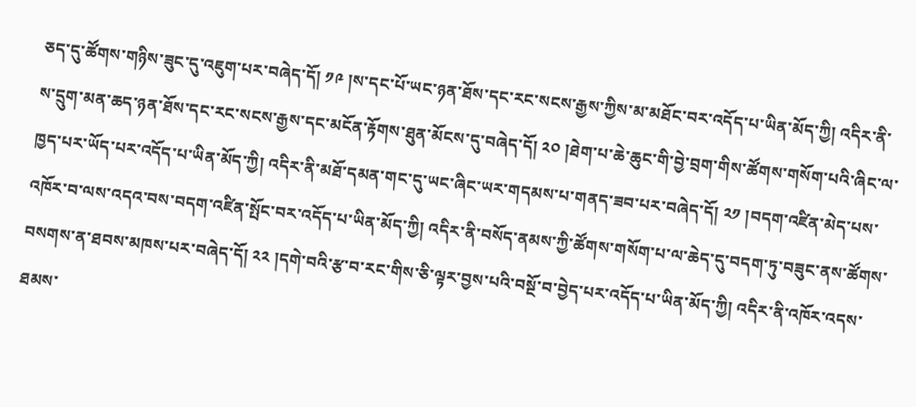ཅད་དུ་ཚོགས་གཉིས་ཟུང་དུ་འཇུག་པར་བཞེད་དོ། ༡༩ །ས་དང་པོ་ཡང་ཉན་ཐོས་དང་རང་སངས་རྒྱས་ཀྱིས་མ་མཐོང་བར་འདོད་པ་ཡིན་མོད་ཀྱི། འདིར་ནི་ས་དྲུག་མན་ཆད་ཉན་ཐོས་དང་རང་སངས་རྒྱས་དང་མངོན་རྟོགས་ཐུན་མོངས་དུ་བཞེད་དོ། ༢༠ །ཐེག་པ་ཆེ་ཆུང་གི་བྱེ་བྲག་གིས་ཚོགས་གསོག་པའི་ཞིང་ལ་ཁྱད་པར་ཡོད་པར་འདོད་པ་ཡིན་མོད་ཀྱི། འདིར་ནི་མཐོ་དམན་གང་དུ་ཡང་ཞིང་ཡར་གདམས་པ་གནད་ཟབ་པར་བཞེད་དོ། ༢༡ །བདག་འཛིན་མེད་པས་འཁོར་བ་ལས་འདའ་བས་བདག་འཛིན་སྤོང་བར་འདོད་པ་ཡིན་མོད་ཀྱི། འདིར་ནི་བསོད་ནམས་ཀྱི་ཚོགས་གསོག་པ་ལ་ཆེད་དུ་བདག་ཏུ་བཟུང་ནས་ཚོགས་བསགས་ན་ཐབས་མཁས་པར་བཞེད་དོ། ༢༢ །དགེ་བའི་རྩ་བ་རང་གིས་ཅི་ལྟར་བྱས་པའི་བསྔོ་བ་བྱེད་པར་འདོད་པ་ཡིན་མོད་ཀྱི། འདིར་ནི་འཁོར་འདས་ཐམས་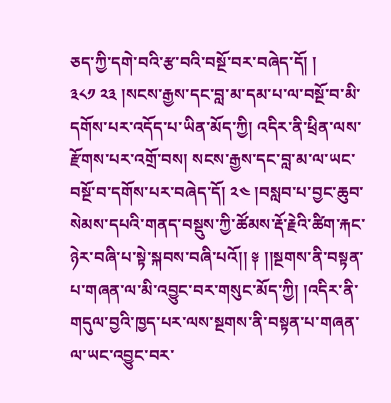ཅད་ཀྱི་དགེ་བའི་རྩ་བའི་བསྔོ་བར་བཞེད་དོ། །
༣༨༡ ༢༣ །སངས་རྒྱས་དང་བླ་མ་དམ་པ་ལ་བསྔོ་བ་མི་དགོས་པར་འདོད་པ་ཡིན་མོད་ཀྱི། འདིར་ནི་ཕྲིན་ལས་རྫོགས་པར་འགྲོ་བས། སངས་རྒྱས་དང་བླ་མ་ལ་ཡང་བསྔོ་བ་དགོས་པར་བཞེད་དོ། ༢༤ །བསླབ་པ་བྱང་ཆུབ་སེམས་དཔའི་གནད་བསྡུས་ཀྱི་ཚོམས་རྡོ་རྗེའི་ཚིག་རྐང་ཉེར་བཞི་པ་སྟེ་སྐབས་བཞི་པའོ།། ༈ །།སྔགས་ནི་བསྟན་པ་གཞན་ལ་མི་འབྱུང་བར་གསུང་མོད་ཀྱི། །འདིར་ནི་གདུལ་བྱའི་ཁྱད་པར་ལས་སྔགས་ནི་བསྟན་པ་གཞན་ལ་ཡང་འབྱུང་བར་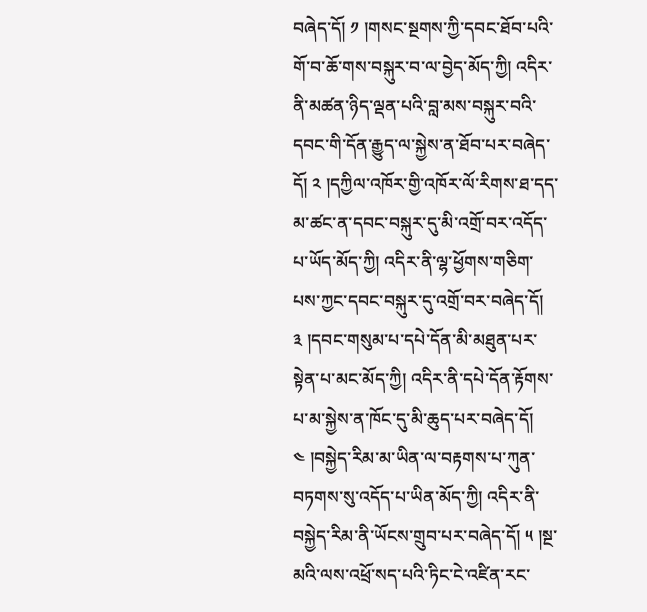བཞེད་དོ། ༡ །གསང་སྔགས་ཀྱི་དབང་ཐོབ་པའི་གོ་བ་ཆོ་གས་བསྐུར་བ་ལ་བྱེད་མོད་ཀྱི། འདིར་ནི་མཚན་ཉིད་ལྡན་པའི་བླ་མས་བསྐུར་བའི་དབང་གི་དོན་རྒྱུད་ལ་སྐྱེས་ན་ཐོབ་པར་བཞེད་དོ། ༢ །དཀྱིལ་འཁོར་གྱི་འཁོར་ལོ་རིགས་ཐ་དད་མ་ཚང་ན་དབང་བསྐུར་དུ་མི་འགྲོ་བར་འདོད་པ་ཡོད་མོད་ཀྱི། འདིར་ནི་ལྷ་ཕྱོགས་གཅིག་པས་ཀྱང་དབང་བསྐུར་དུ་འགྲོ་བར་བཞེད་དོ། ༣ །དབང་གསུམ་པ་དཔེ་དོན་མི་མཐུན་པར་སྟེན་པ་མང་མོད་ཀྱི། འདིར་ནི་དཔེ་དོན་རྟོགས་པ་མ་སྐྱེས་ན་ཁོང་དུ་མི་ཆུད་པར་བཞེད་དོ། ༤ །བསྐྱེད་རིམ་མ་ཡིན་ལ་བརྟགས་པ་ཀུན་བཏགས་སུ་འདོད་པ་ཡིན་མོད་ཀྱི། འདིར་ནི་བསྐྱེད་རིམ་ནི་ཡོངས་གྲུབ་པར་བཞེད་དོ། ༥ །སྔ་མའི་ལས་འཕྲོ་སད་པའི་ཏིང་ངེ་འཛིན་རང་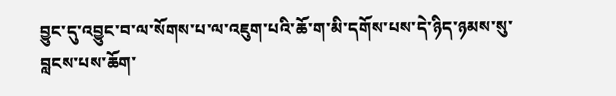བྱུང་དུ་འབྱུང་བ་ལ་སོགས་པ་ལ་འཇུག་པའི་ཆོ་ག་མི་དགོས་པས་དེ་ཉིད་ཉམས་སུ་བླངས་པས་ཆོག་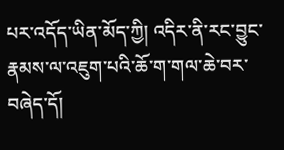པར་འདོད་ཡིན་མོད་ཀྱི། འདིར་ནི་རང་བྱུང་རྣམས་ལ་འཇུག་པའི་ཆོ་ག་གལ་ཆེ་བར་བཞེད་དོ།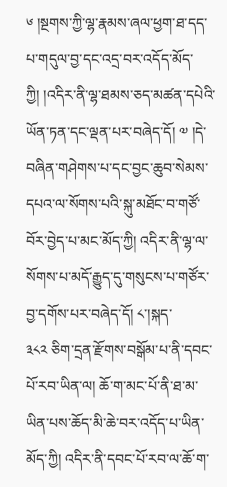༦ །སྔགས་ཀྱི་ལྷ་རྣམས་ཞལ་ཕྱག་ཐ་དད་པ་གདུལ་བྱ་དང་འདྲ་བར་འདོད་མོད་ཀྱི། །འདིར་ནི་ལྷ་ཐམས་ཅད་མཚན་དཔེའི་ཡོན་ཏན་དང་ལྡན་པར་བཞེད་དོ། ༧ །དེ་བཞིན་གཤེགས་པ་དང་བྱང་ཆུབ་སེམས་དཔའ་ལ་སོགས་པའི་སྐུ་མཐོང་བ་གཙོ་བོར་བྱེད་པ་མང་མོད་ཀྱི། འདིར་ནི་ལྷ་ལ་སོགས་པ་མདོ་རྒྱུད་དུ་གསུངས་པ་གཙོར་བྱ་དགོས་པར་བཞེད་དོ། ༨་།སྐད་
༣༨༢ ཅིག་དྲན་རྫོགས་བསྒོམ་པ་ནི་དབང་པོ་རབ་ཡིན་ལ། ཆོ་ག་མང་པོ་ནི་ཐ་མ་ཡིན་པས་ཆོད་མི་ཆེ་བར་འདོད་པ་ཡིན་མོད་ཀྱི། འདིར་ནི་དབང་པོ་རབ་ལ་ཆོ་ག་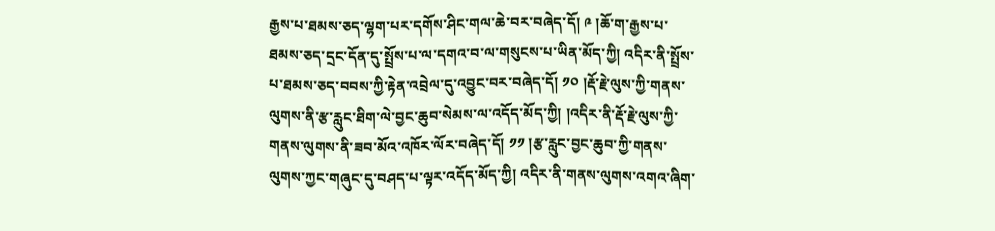རྒྱས་པ་ཐམས་ཅད་ལྷག་པར་དགོས་ཤིང་གལ་ཆེ་བར་བཞེད་དོ། ༩ །ཆོ་ག་རྒྱས་པ་ཐམས་ཅད་དྲང་དོན་དུ་སྤྲོས་པ་ལ་དགའ་བ་ལ་གསུངས་པ་ཡིན་མོད་ཀྱི། འདིར་ནི་སྤྲོས་པ་ཐམས་ཅད་བབས་ཀྱི་རྟེན་འབྲེལ་དུ་འབྱུང་བར་བཞེད་དོ། ༡༠ །རྡོ་རྗེ་ལུས་ཀྱི་གནས་ལུགས་ནི་རྩ་རླུང་ཐིག་ལེ་བྱང་ཆུབ་སེམས་ལ་འདོད་མོད་ཀྱི། །འདིར་ནི་རྡོ་རྗེ་ལུས་ཀྱི་གནས་ལུགས་ནི་ཟབ་མོའ་འཁོར་ལོར་བཞེད་དོ། ༡༡ །རྩ་རླུང་བྱང་ཆུབ་ཀྱི་གནས་ལུགས་ཀྱང་གཞུང་དུ་བཤད་པ་ལྟར་འདོད་མོད་ཀྱི། འདིར་ནི་གནས་ལུགས་འགའ་ཞིག་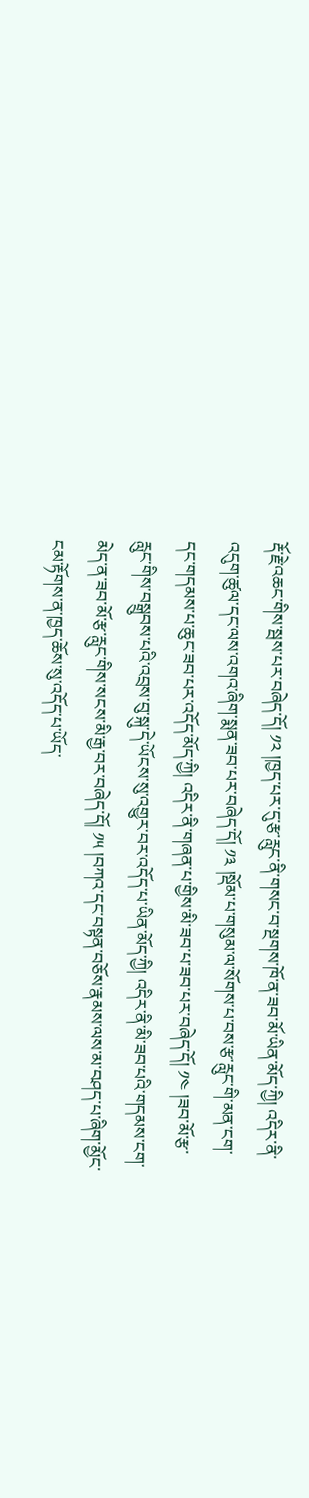རྡོ་རྗེ་འཆང་གིས་སྦས་པར་བཞེད་དོ། ༡༢ །ཁྱད་པར་དུ་རྩ་རླུང་ནི་གསང་བ་སྔགས་ཁོ་ན་ཟབ་མོ་ཡིན་མོད་ཀྱི། འདིར་ནི་འདུག་ཚུལ་དང་ལས་འགའ་ཞིག་སྨན་ཟབ་པར་བཞེད་དོ། ༡༣ །སྡོམ་པ་གསུམ་ལ་སོགས་པ་བས་རྩ་རླུང་གི་མན་ངག་དང་གདམས་པ་ཆུང་ཟབ་པར་འདོད་མོད་ཀྱི། འདིར་ནི་གཞན་པ་གྱིས་མི་ཟབ་པ་ཟབ་པར་བཞེད་དོ། ༡༤ །ཟབ་མོ་རྩ་རླུང་གིས་བསྒྲུབས་པའི་འབྲས་བུ་སྐུ་དེ་ཡོངས་སུ་འགྱུར་བར་འདོད་པ་ཡིན་མོད་ཀྱི། འདིར་ནི་མི་ཟབ་པའི་གདམས་ངག་མེད་ན་ཟབ་མོ་རྩ་རླུང་གིས་སངས་མི་རྒྱ་བར་བཞེད་དོ། ༡༥ །བཀའ་དང་བསྟན་བཅོས་རྣམས་ལས་མ་བཤད་པ་ཞིག་མྱོང་ངམ་རྟོགས་ན་ཁྱད་ཆོས་སུ་འདོད་པ་ཡོད་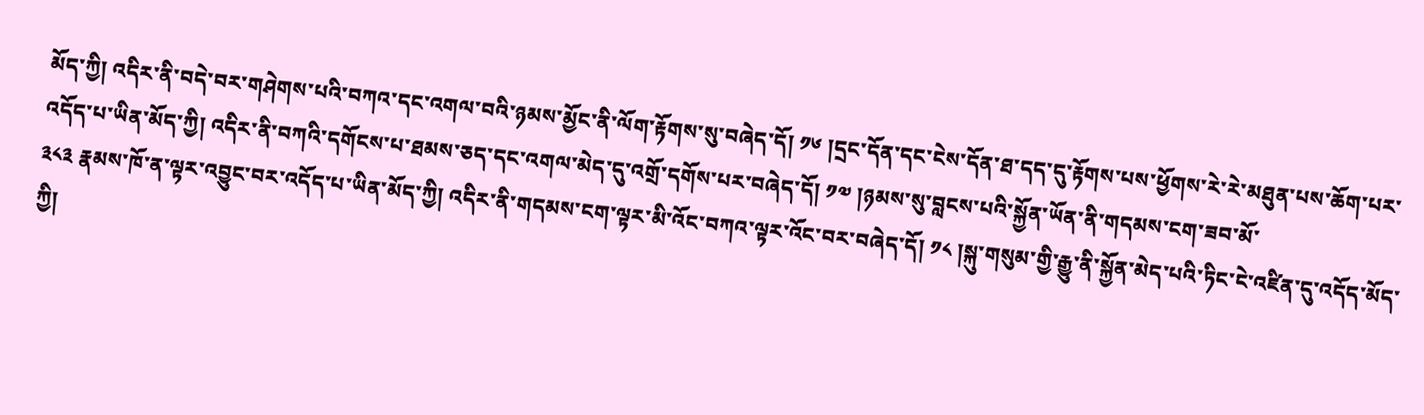མོད་ཀྱི། འདིར་ནི་བདེ་བར་གཤེགས་པའི་བཀའ་དང་འགལ་བའི་ཉམས་མྱོང་ནི་ལོག་རྟོགས་སུ་བཞེད་དོ། ༡༦ །དྲང་དོན་དང་ངེས་དོན་ཐ་དད་དུ་རྟོགས་པས་ཕྱོགས་རེ་རེ་མཐུན་པས་ཆོག་པར་འདོད་པ་ཡིན་མོད་ཀྱི། འདིར་ནི་བཀའི་དགོངས་པ་ཐམས་ཅད་དང་འགལ་མེད་དུ་འགྲོ་དགོས་པར་བཞེད་དོ། ༡༧ །ཉམས་སུ་བླངས་པའི་སྐྱོན་ཡོན་ནི་གདམས་ངག་ཟབ་མོ་
༣༨༣ རྣམས་ཁོ་ན་ལྟར་འབྱུང་བར་འདོད་པ་ཡིན་མོད་ཀྱི། འདིར་ནི་གདམས་ངག་ལྟར་མི་འོང་བཀའ་ལྟར་འོང་བར་བཞེད་དོ། ༡༨ །སྐུ་གསུམ་གྱི་རྒྱུ་ནི་སྐྱོན་མེད་པའི་ཏིང་ངེ་འཛིན་དུ་འདོད་མོད་ཀྱི།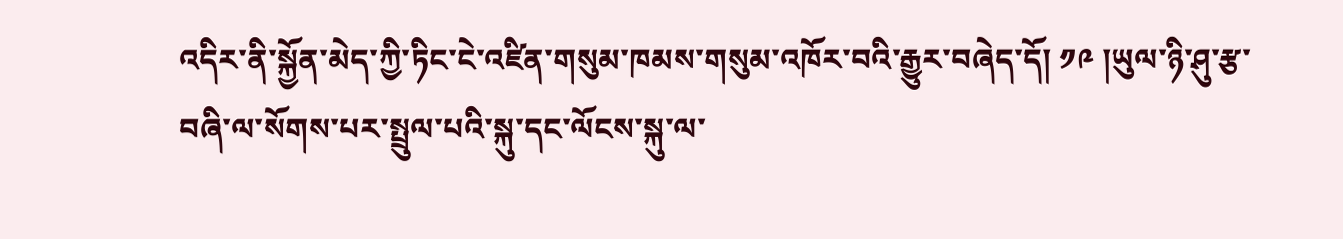འདིར་ནི་སྐྱོན་མེད་ཀྱི་ཏིང་ངེ་འཛིན་གསུམ་ཁམས་གསུམ་འཁོར་བའི་རྒྱུར་བཞེད་དོ། ༡༩ །ཡུལ་ཉི་ཤུ་རྩ་བཞི་ལ་སོགས་པར་སྤྲུལ་པའི་སྐུ་དང་ལོངས་སྐུ་ལ་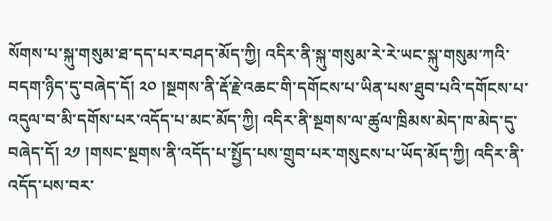སོགས་པ་སྐུ་གསུམ་ཐ་དད་པར་བཤད་མོད་ཀྱི། འདིར་ནི་སྐུ་གསུམ་རེ་རེ་ཡང་སྐུ་གསུམ་ཀའི་བདག་ཉིད་དུ་བཞེད་དོ། ༢༠ །སྔགས་ནི་རྡོ་རྗེ་འཆང་གི་དགོངས་པ་ཡིན་པས་ཐུབ་པའི་དགོངས་པ་འདུལ་བ་མི་དགོས་པར་འདོད་པ་མང་མོད་ཀྱི། འདིར་ནི་སྔགས་ལ་ཚུལ་ཁྲིམས་མེད་ཁ་མེད་དུ་བཞེད་དོ། ༢༡ །གསང་སྔགས་ནི་འདོད་པ་སྤྱོད་པས་གྲུབ་པར་གསུངས་པ་ཡོད་མོད་ཀྱི། འདིར་ནི་འདོད་པས་བར་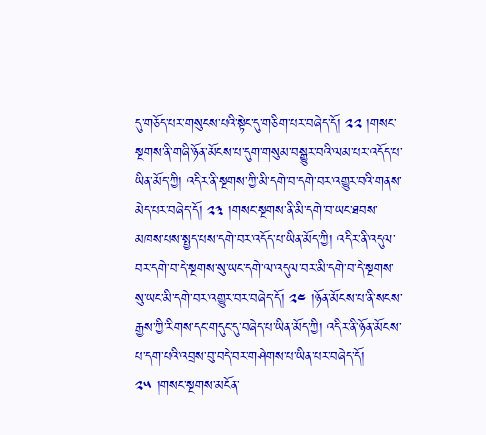དུ་གཅོད་པར་གསུངས་པའི་སྟེང་དུ་གཅིག་པར་བཞེད་དོ། ༢༢ །གསང་སྔགས་ནི་གཞི་ཉོན་མོངས་པ་དུག་གསུམ་བསྒྱུར་བའི་ལམ་པར་འདོད་པ་ཡིན་མོད་ཀྱི། འདིར་ནི་སྔགས་ཀྱི་མི་དགེ་བ་དགེ་བར་འགྱུར་བའི་གནས་མེད་པར་བཞེད་དོ། ༢༣ །གསང་སྔགས་ནི་མི་དགེ་བ་ཡང་ཐབས་མཁས་པས་སྤྱད་པས་དགེ་བར་འདོད་པ་ཡིན་མོད་ཀྱི། འདིར་ནི་འདུལ་བར་དགེ་བ་དེ་སྔགས་སུ་ཡང་དགེ་ལ་འདུལ་བར་མི་དགེ་བ་དེ་སྔགས་སུ་ཡང་མི་དགེ་བར་འགྱུར་བར་བཞེད་དོ། ༢༤ །ཉོན་མོངས་པ་ནི་སངས་རྒྱས་ཀྱི་རིགས་དང་གདུང་དུ་བཞེད་པ་ཡིན་མོད་ཀྱི། འདིར་ནི་ཉོན་མོངས་པ་དག་པའི་འབྲས་བུ་བདེ་བར་གཤེགས་པ་ཡིན་པར་བཞེད་དོ། ༢༥ །གསང་སྔགས་མངོན་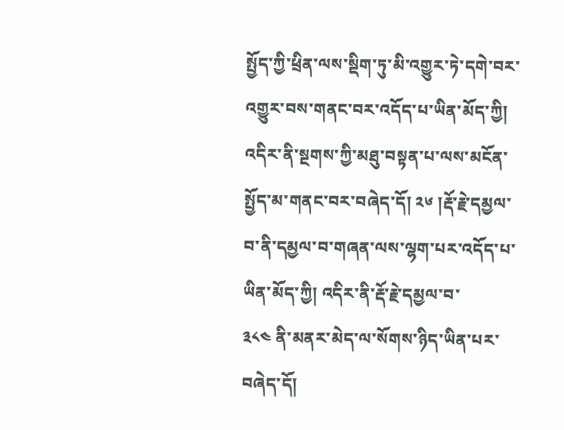སྤྱོད་ཀྱི་ཕྲིན་ལས་སྡིག་ཏུ་མི་འགྱུར་ཏེ་དགེ་བར་འགྱུར་བས་གནང་བར་འདོད་པ་ཡིན་མོད་ཀྱི། འདིར་ནི་སྔགས་ཀྱི་མཐུ་བསྟན་པ་ལས་མངོན་སྤྱོད་མ་གནང་བར་བཞེད་དོ། ༢༦ །རྡོ་རྗེ་དམྱལ་བ་ནི་དམྱལ་བ་གཞན་ལས་ལྷག་པར་འདོད་པ་ཡིན་མོད་ཀྱི། འདིར་ནི་རྡོ་རྗེ་དམྱལ་བ་
༣༨༤ ནི་མནར་མེད་ལ་སོགས་ཉིད་ཡིན་པར་བཞེད་དོ།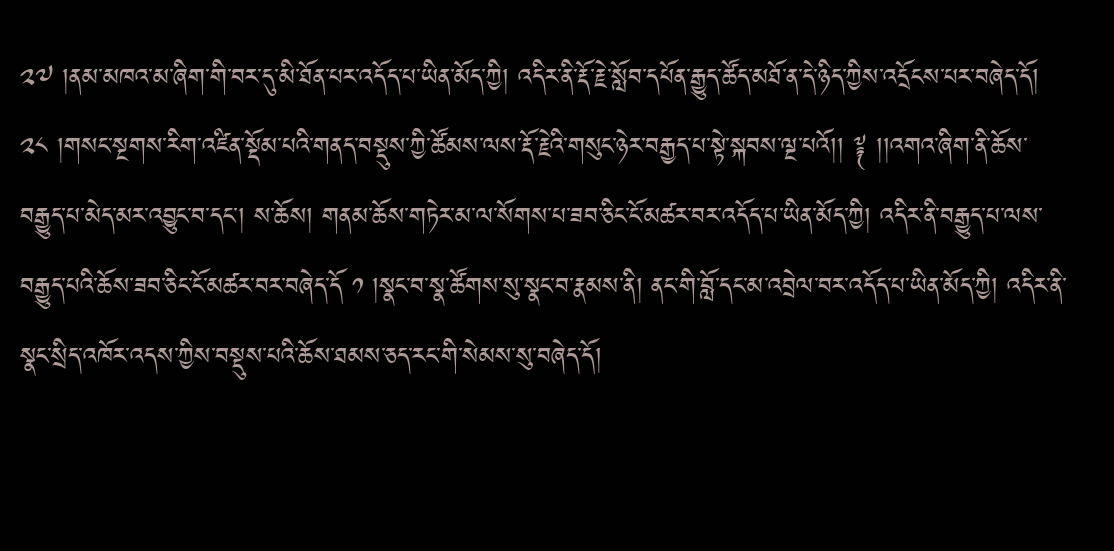༢༧ །ནམ་མཁའ་མ་ཞིག་གི་བར་དུ་མི་ཐོན་པར་འདོད་པ་ཡིན་མོད་ཀྱི། འདིར་ནི་རྡོ་རྗེ་སློབ་དཔོན་རྒྱུད་ཚོད་མཐོ་ན་དེ་ཉིད་ཀྱིས་འདྲོངས་པར་བཞེད་དོ། ༢༨ །གསང་སྔགས་རིག་འཛིན་སྡོམ་པའི་གནད་བསྡུས་ཀྱི་ཚོམས་ལས་རྡོ་རྗེའི་གསུང་ཉེར་བརྒྱད་པ་སྟེ་སྐབས་ལྔ་པའོ།། ༈ །།འགའ་ཞིག་ནི་ཆོས་བརྒྱུད་པ་མེད་མར་འབྱུང་བ་དང་། ས་ཆོས། གནམ་ཆོས་གཏེར་མ་ལ་སོགས་པ་ཟབ་ཅིང་ངོ་མཚར་བར་འདོད་པ་ཡིན་མོད་ཀྱི། འདིར་ནི་བརྒྱུད་པ་ལས་བརྒྱུད་པའི་ཆོས་ཟབ་ཅིང་ངོ་མཚར་བར་བཞེད་དོ ༡ །སྣང་བ་སྣ་ཚོགས་སུ་སྣང་བ་རྣམས་ནི། ནང་གི་བློ་དང་མ་འབྲེལ་བར་འདོད་པ་ཡིན་མོད་ཀྱི། འདིར་ནི་སྣང་སྲིད་འཁོར་འདས་ཀྱིས་བསྡུས་པའི་ཆོས་ཐམས་ཅད་རང་གི་སེམས་སུ་བཞེད་དོ།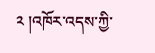༢ །འཁོར་འདས་ཀྱི་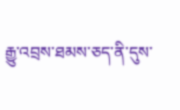རྒྱུ་འབྲས་ཐམས་ཅད་ནི་དུས་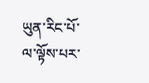ཡུན་རིང་པོ་ལ་ལྟོས་པར་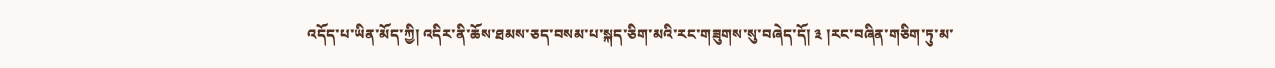འདོད་པ་ཡིན་མོད་ཀྱི། འདིར་ནི་ཆོས་ཐམས་ཅད་བསམ་པ་སྐད་ཅིག་མའི་རང་གཟུགས་སུ་བཞེད་དོ། ༣ །རང་བཞིན་གཅིག་ཏུ་མ་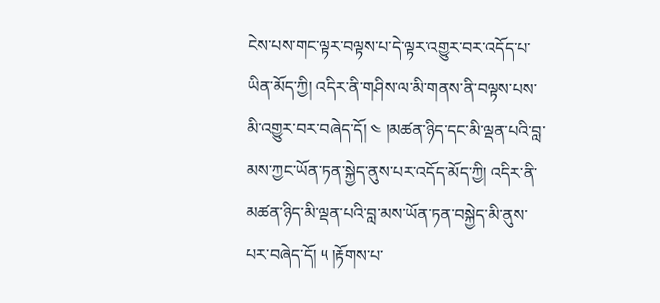ངེས་པས་གང་ལྟར་བལྟས་པ་དེ་ལྟར་འགྱུར་བར་འདོད་པ་ཡིན་མོད་ཀྱི། འདིར་ནི་གཤིས་ལ་མི་གནས་ནི་བལྟས་པས་མི་འགྱུར་བར་བཞེད་དོ། ༤ །མཚན་ཉིད་དང་མི་ལྡན་པའི་བླ་མས་ཀྱང་ཡོན་ཏན་སྐྱེད་ནུས་པར་འདོད་མོད་ཀྱི། འདིར་ནི་མཚན་ཉིད་མི་ལྡན་པའི་བླ་མས་ཡོན་ཏན་བསྐྱེད་མི་ནུས་པར་བཞེད་དོ། ༥ །རྟོགས་པ་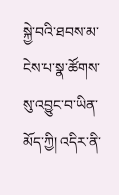སྐྱེ་བའི་ཐབས་མ་ངེས་པ་སྣ་ཚོགས་སུ་འབྱུང་བ་ཡིན་མོད་ཀྱི། འདིར་ནི་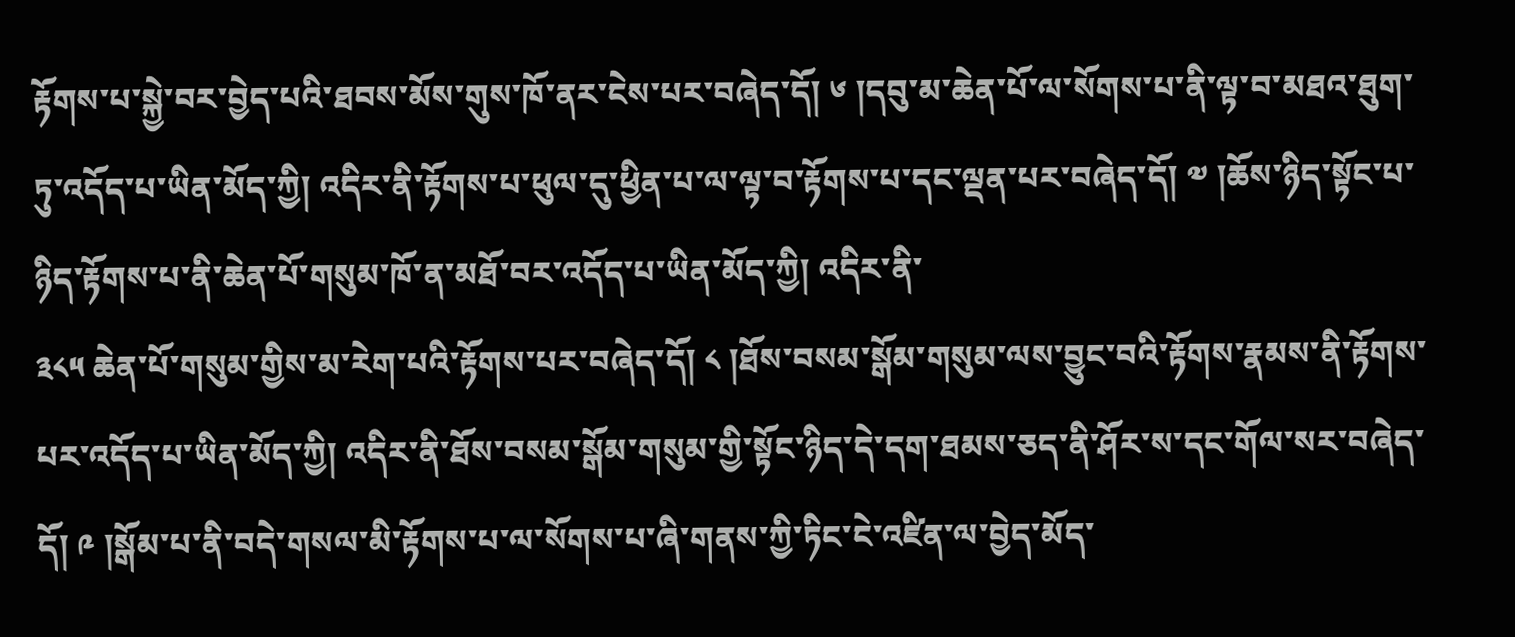རྟོགས་པ་སྐྱེ་བར་བྱེད་པའི་ཐབས་མོས་གུས་ཁོ་ནར་ངེས་པར་བཞེད་དོ། ༦ །དབུ་མ་ཆེན་པོ་ལ་སོགས་པ་ནི་ལྟ་བ་མཐའ་ཐུག་ཏུ་འདོད་པ་ཡིན་མོད་ཀྱི། འདིར་ནི་རྟོགས་པ་ཕུལ་དུ་ཕྱིན་པ་ལ་ལྟ་བ་རྟོགས་པ་དང་ལྡན་པར་བཞེད་དོ། ༧ །ཆོས་ཉིད་སྟོང་པ་ཉིད་རྟོགས་པ་ནི་ཆེན་པོ་གསུམ་ཁོ་ན་མཐོ་བར་འདོད་པ་ཡིན་མོད་ཀྱི། འདིར་ནི་
༣༨༥ ཆེན་པོ་གསུམ་གྱིས་མ་རེག་པའི་རྟོགས་པར་བཞེད་དོ། ༨ །ཐོས་བསམ་སྒོམ་གསུམ་ལས་བྱུང་བའི་རྟོགས་རྣམས་ནི་རྟོགས་པར་འདོད་པ་ཡིན་མོད་ཀྱི། འདིར་ནི་ཐོས་བསམ་སྒོམ་གསུམ་གྱི་སྟོང་ཉིད་དེ་དག་ཐམས་ཅད་ནི་ཤོར་ས་དང་གོལ་སར་བཞེད་དོ། ༩ །སྒོམ་པ་ནི་བདེ་གསལ་མི་རྟོགས་པ་ལ་སོགས་པ་ཞི་གནས་ཀྱི་ཏིང་ངེ་འཛིན་ལ་བྱེད་མོད་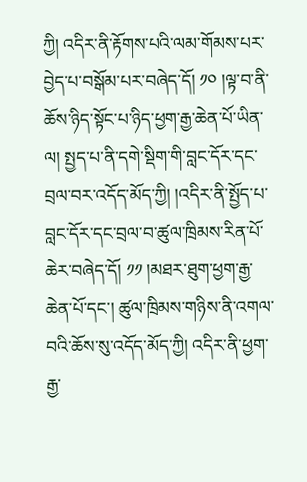ཀྱི། འདིར་ནི་རྟོགས་པའི་ལམ་གོམས་པར་བྱེད་པ་བསྒོམ་པར་བཞེད་དོ། ༡༠ །ལྟ་བ་ནི་ཆོས་ཉིད་སྟོང་པ་ཉིད་ཕྱག་རྒྱ་ཆེན་པོ་ཡིན་ལ། སྤྱད་པ་ནི་དགེ་སྡིག་གི་བླང་དོར་དང་བྲལ་བར་འདོད་མོད་ཀྱི། །འདིར་ནི་སྤྱོད་པ་བླང་དོར་དང་བྲལ་བ་ཚུལ་ཁྲིམས་རིན་པོ་ཆེར་བཞེད་དོ། ༡༡ །མཐར་ཐུག་ཕྱག་རྒྱ་ཆེན་པོ་དང་། ཚུལ་ཁྲིམས་གཉིས་ནི་འགལ་བའི་ཆོས་སུ་འདོད་མོད་ཀྱི། འདིར་ནི་ཕྱག་རྒྱ་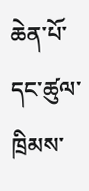ཆེན་པོ་དང་ཚུལ་ཁྲིམས་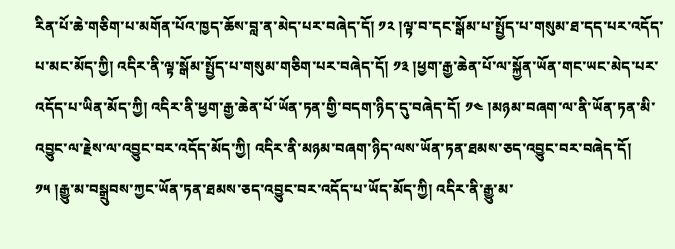རིན་པོ་ཆེ་གཅིག་པ་མགོན་པོའ་ཁྱད་ཆོས་བླ་ན་མེད་པར་བཞེད་དོ། ༡༢ །ལྟ་བ་དང་སྒོམ་པ་སྤྱོད་པ་གསུམ་ཐ་དད་པར་འདོད་པ་མང་མོད་ཀྱི། འདིར་ནི་ལྟ་སྒོམ་སྤྱོད་པ་གསུམ་གཅིག་པར་བཞེད་དོ། ༡༣ །ཕྱག་རྒྱ་ཆེན་པོ་ལ་སྐྱོན་ཡོན་གང་ཡང་མེད་པར་འདོད་པ་ཡིན་མོད་ཀྱི། འདིར་ནི་ཕྱག་རྒྱ་ཆེན་པོ་ཡོན་ཏན་གྱི་བདག་ཉིད་དུ་བཞེད་དོ། ༡༤ །མཉམ་བཞག་ལ་ནི་ཡོན་ཏན་མི་འབྱུང་ལ་རྗེས་ལ་འབྱུང་བར་འདོད་མོད་ཀྱི། འདིར་ནི་མཉམ་བཞག་ཉིད་ལས་ཡོན་ཏན་ཐམས་ཅད་འབྱུང་བར་བཞེད་དོ། ༡༥ །རྒྱུ་མ་བསྒྲུབས་ཀྱང་ཡོན་ཏན་ཐམས་ཅད་འབྱུང་བར་འདོད་པ་ཡོད་མོད་ཀྱི། འདིར་ནི་རྒྱུ་མ་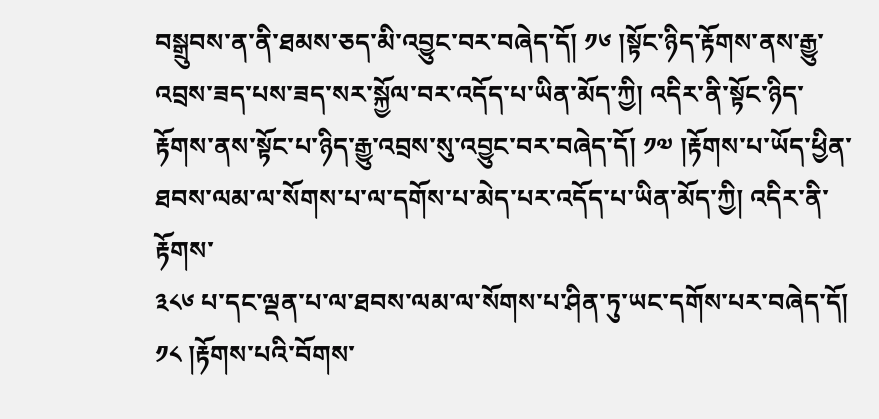བསྒྲུབས་ན་ནི་ཐམས་ཅད་མི་འབྱུང་བར་བཞེད་དོ། ༡༦ །སྟོང་ཉིད་རྟོགས་ནས་རྒྱུ་འབྲས་ཟད་པས་ཟད་སར་སྐྱོལ་བར་འདོད་པ་ཡིན་མོད་ཀྱི། འདིར་ནི་སྟོང་ཉིད་རྟོགས་ནས་སྟོང་པ་ཉིད་རྒྱུ་འབྲས་སུ་འབྱུང་བར་བཞེད་དོ། ༡༧ །རྟོགས་པ་ཡོད་ཕྱིན་ཐབས་ལམ་ལ་སོགས་པ་ལ་དགོས་པ་མེད་པར་འདོད་པ་ཡིན་མོད་ཀྱི། འདིར་ནི་རྟོགས་
༣༨༦ པ་དང་ལྡན་པ་ལ་ཐབས་ལམ་ལ་སོགས་པ་ཤིན་ཏུ་ཡང་དགོས་པར་བཞེད་དོ། ༡༨ །རྟོགས་པའི་བོགས་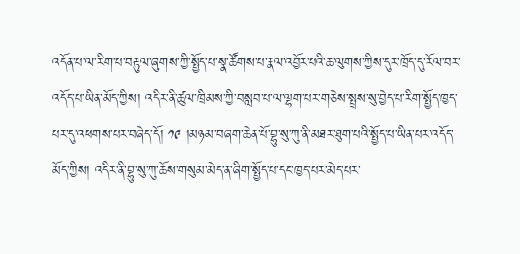འདོན་པ་ལ་རིག་པ་བརྟུལ་ཞུགས་ཀྱི་སྤྱོད་པ་སྣ་ཚོགས་པ་རྣལ་འབྱོར་པའི་ཆ་ལུགས་ཀྱིས་དུར་ཁྲོད་དུ་རོལ་བར་འདོད་པ་ཡིན་མོད་ཀྱིས། འདིར་ནི་ཚུལ་ཁྲིམས་ཀྱི་བསླབ་པ་ལ་ལྷག་པར་གཅེས་སྤྲས་སུ་བྱེད་པ་རིག་སྤྱོད་ཁྱད་པར་དུ་འཕགས་པར་བཞེད་དོ། ༡༩ །མཉམ་བཞག་ཆེན་པོ་བྷུ་སུ་ཀུ་ནི་མཐར་ཐུག་པའི་སྤྱོད་པ་ཡིན་པར་འདོད་མོད་ཀྱིས། འདིར་ནི་བྷུ་སུ་ཀུ་ཆོས་གསུམ་མེད་ན་ཞིག་སྤྱོད་པ་དང་ཁྱད་པར་མེད་པར་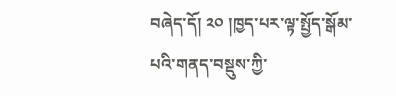བཞེད་དོ། ༢༠ །ཁྱད་པར་ལྟ་སྤྱོད་སྒོམ་པའི་གནད་བསྡུས་ཀྱི་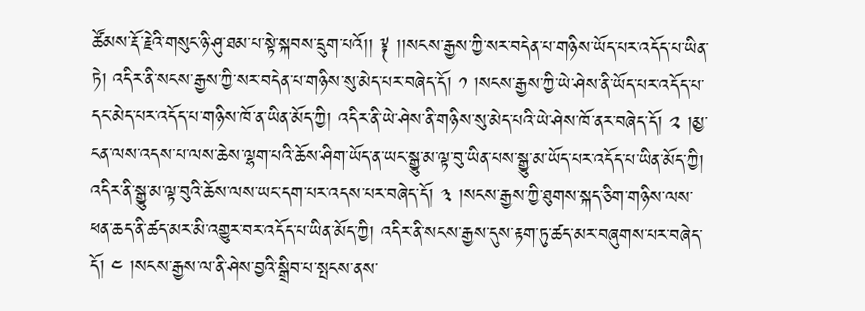ཚོམས་རྡོ་རྗེའི་གསུང་ཉི་ཤུ་ཐམ་པ་སྟེ་སྐབས་དྲུག་པའོ།། ༈ །།སངས་རྒྱས་ཀྱི་སར་བདེན་པ་གཉིས་ཡོད་པར་འདོད་པ་ཡིན་ཏེ། འདིར་ནི་སངས་རྒྱས་ཀྱི་སར་བདེན་པ་གཉིས་སུ་མེད་པར་བཞེད་དོ། ༡ །སངས་རྒྱས་ཀྱི་ཡེ་ཤེས་ནི་ཡོད་པར་འདོད་པ་དང་མེད་པར་འདོད་པ་གཉིས་ཁོ་ན་ཡིན་མོད་ཀྱི། འདིར་ནི་ཡེ་ཤེས་ནི་གཉིས་སུ་མེད་པའི་ཡེ་ཤེས་ཁོ་ནར་བཞེད་དོ། ༢ །མྱ་ངན་ལས་འདས་པ་ལས་ཆེས་ལྷག་པའི་ཆོས་ཤིག་ཡོད་ན་ཡང་སྒྱུ་མ་ལྟ་བུ་ཡིན་པས་སྒྱུ་མ་ཡོད་པར་འདོད་པ་ཡིན་མོད་ཀྱི། འདིར་ནི་སྒྱུ་མ་ལྟ་བུའི་ཆོས་ལས་ཡང་དག་པར་འདས་པར་བཞེད་དོ། ༣ །སངས་རྒྱས་ཀྱི་ཐུགས་སྐད་ཅིག་གཉིས་ལས་ཕན་ཆད་ནི་ཚད་མར་མི་འགྱུར་བར་འདོད་པ་ཡིན་མོད་ཀྱི། འདིར་ནི་སངས་རྒྱས་དུས་རྟག་ཏུ་ཚད་མར་བཞུགས་པར་བཞེད་དོ། ༤ །སངས་རྒྱས་ལ་ནི་ཤེས་བྱའི་སྒྲིབ་པ་སྤངས་ནས་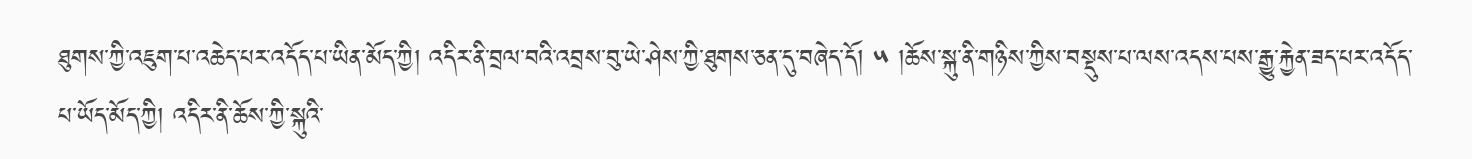ཐུགས་ཀྱི་འཇུག་པ་འཆེད་པར་འདོད་པ་ཡིན་མོད་ཀྱི། འདིར་ནི་བྲལ་བའི་འབྲས་བུ་ཡེ་ཤེས་ཀྱི་ཐུགས་ཅན་དུ་བཞེད་དོ། ༥ །ཆོས་སྐུ་ནི་གཉིས་ཀྱིས་བསྡུས་པ་ལས་འདས་པས་རྒྱུ་རྐྱེན་ཟད་པར་འདོད་པ་ཡོད་མོད་ཀྱི། འདིར་ནི་ཆོས་ཀྱི་སྐུའི་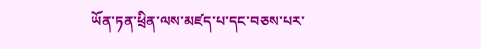ཡོན་ཏན་ཕྲིན་ལས་མཛད་པ་དང་བཅས་པར་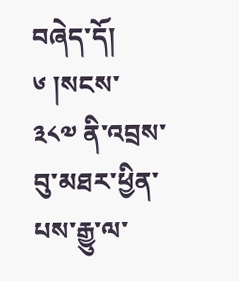བཞེད་དོ། ༦ །སངས་
༣༨༧ ནི་འབྲས་བུ་མཐར་ཕྱིན་པས་རྒྱུ་ལ་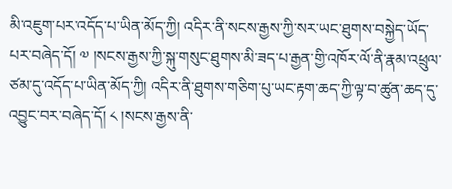མི་འཇུག་པར་འདོད་པ་ཡིན་མོད་ཀྱི། འདིར་ནི་སངས་རྒྱས་ཀྱི་སར་ཡང་ཐུགས་བསྐྱེད་ཡོད་པར་བཞེད་དོ། ༧ །སངས་རྒྱས་ཀྱི་སྐུ་གསུང་ཐུགས་མི་ཟད་པ་རྒྱན་གྱི་འཁོར་ལོ་ནི་རྣམ་འཕྲུལ་ཙམ་དུ་འདོད་པ་ཡིན་མོད་ཀྱི། འདིར་ནི་ཐུགས་གཅིག་པུ་ཡང་རྟག་ཆད་ཀྱི་ལྟ་བ་ཚུན་ཆད་དུ་འབྱུང་བར་བཞེད་དོ། ༨ །སངས་རྒྱས་ནི་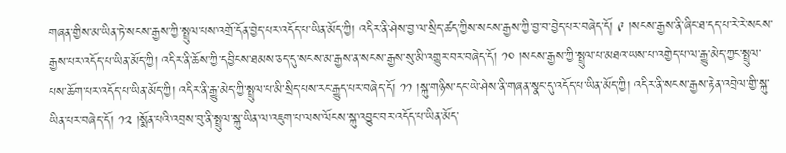གཞན་གྱིས་མ་ཡིན་ཏེ་སངས་རྒྱས་ཀྱི་སྤྲུལ་པས་འགྲོ་དོན་བྱེད་པར་འདོད་པ་ཡིན་མོད་ཀྱི། འདིར་ནི་ཤེས་བྱ་ལ་སྲིད་ཚད་ཀྱིས་སངས་རྒྱས་ཀྱི་བྱ་བ་བྱེད་པར་བཞེད་དོ། ༩ །སངས་རྒྱས་ནི་ཞིང་ཐ་དད་པ་རེ་རེ་སངས་རྒྱས་པར་འདོད་པ་ཡིན་མོད་ཀྱི། འདིར་ནི་ཆོས་ཀྱི་དབྱིངས་ཐམས་ཅད་དུ་སངས་མ་རྒྱས་ན་སངས་རྒྱས་སུ་མི་འགྱུར་བར་བཞེད་དོ། ༡༠ །སངས་རྒྱས་ཀྱི་སྤྲུལ་པ་མཐའ་ཡས་པ་འགྱེད་པ་ལ་རྒྱུ་མེད་ཀྱང་སྤྲུལ་པས་ཆོག་པར་འདོད་པ་ཡིན་མོད་ཀྱི། འདིར་ནི་རྒྱུ་མེད་ཀྱི་སྤྲུལ་པ་མི་སྲིད་པས་རང་རྒྱུད་པར་བཞེད་དོ། ༡༡ །སྐུ་གཉིས་དང་ཡེ་ཤེས་ནི་གཞན་སྣང་དུ་འདོད་པ་ཡིན་མོད་ཀྱི། འདིར་ནི་སངས་རྒྱས་རྟེན་འབྲེལ་གྱི་སྐུ་ཡིན་པར་བཞེད་དོ། ༡༢ །སྨོན་པའི་འབྲས་བུ་ནི་སྤྲུལ་སྐུ་ཡིན་ལ་འཇུག་པ་ལས་ལོངས་སྐུ་འབྱུང་བར་འདོད་པ་ཡིན་མོད་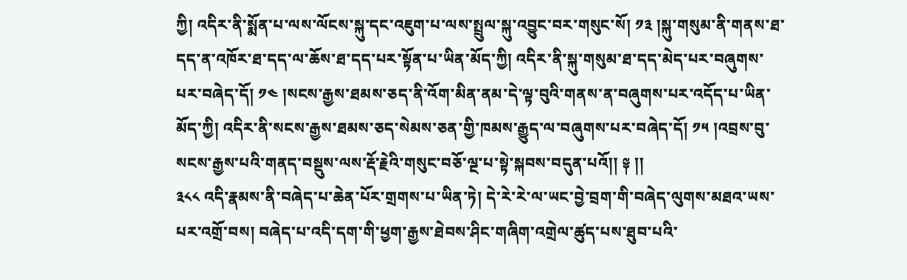ཀྱི། འདིར་ནི་སྨོན་པ་ལས་ལོངས་སྐུ་དང་འཇུག་པ་ལས་སྤྲུལ་སྐུ་འབྱུང་བར་གསུང་སོ། ༡༣ །སྐུ་གསུམ་ནི་གནས་ཐ་དད་ན་འཁོར་ཐ་དད་ལ་ཆོས་ཐ་དད་པར་སྟོན་པ་ཡིན་མོད་ཀྱི། འདིར་ནི་སྐུ་གསུམ་ཐ་དད་མེད་པར་བཞུགས་པར་བཞེད་དོ། ༡༤ །སངས་རྒྱས་ཐམས་ཅད་ནི་འོག་མིན་ནམ་དེ་ལྟ་བུའི་གནས་ན་བཞུགས་པར་འདོད་པ་ཡིན་མོད་ཀྱི། འདིར་ནི་སངས་རྒྱས་ཐམས་ཅད་སེམས་ཅན་གྱི་ཁམས་རྒྱུད་ལ་བཞུགས་པར་བཞེད་དོ། ༡༥ །འབྲས་བུ་སངས་རྒྱས་པའི་གནད་བསྡུས་ལས་རྡོ་རྗེའི་གསུང་བཅོ་ལྔ་པ་སྟེ་སྐབས་བདུན་པའོ།། ༈ །།
༣༨༨ འདི་རྣམས་ནི་བཞེད་པ་ཆེན་པོར་གྲགས་པ་ཡིན་ཏེ། དེ་རེ་རེ་ལ་ཡང་བྱེ་བྲག་གི་བཞེད་ལུགས་མཐའ་ཡས་པར་འགྲོ་བས། བཞེད་པ་འདི་དག་གི་ཕྱག་རྒྱས་ཐེབས་ཤིང་གཞིག་འགྲེལ་ཚུད་པས་ཐུབ་པའི་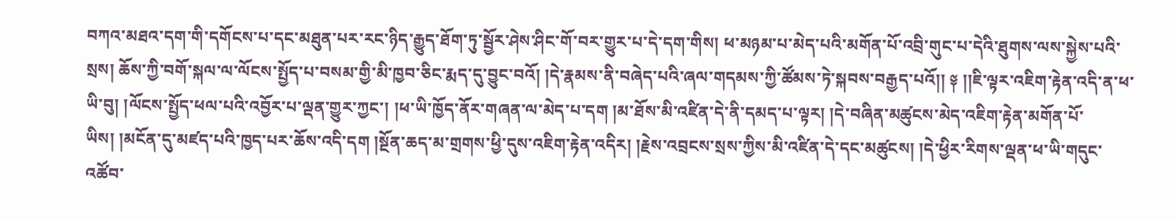བཀའ་མཐའ་དག་གི་དགོངས་པ་དང་མཐུན་པར་རང་ཉིད་རྒྱུད་ཐོག་ཏུ་སྦྱོར་ཤེས་ཤིང་གོ་བར་གྱུར་པ་དེ་དག་གིས། ཕ་མཉམ་པ་མེད་པའི་མགོན་པོ་འབྲི་གུང་པ་དེའི་ཐུགས་ལས་སྐྱེས་པའི་སྲས། ཆོས་ཀྱི་བགོ་སྐལ་ལ་ལོངས་སྤྱོད་པ་བསམ་གྱི་མི་ཁྱབ་ཅིང་རྨད་དུ་བྱུང་བའོ། །དེ་རྣམས་ནི་བཞེད་པའི་ཞལ་གདམས་ཀྱི་ཚོམས་ཏེ་སྐབས་བརྒྱད་པའོ།། ༈ །།ཇི་ལྟར་འཇིག་རྟེན་འདི་ན་ཕ་ཡི་བུ། །ལོངས་སྤྱོད་ཕལ་པའི་འབྱོར་པ་ལྡན་གྱུར་ཀྱང་། །ཕ་ཡི་ཁྱོད་ནོར་གཞན་ལ་མེད་པ་དག །མ་ཐོས་མི་འཛིན་དེ་ནི་དམད་པ་ལྟར། །དེ་བཞིན་མཚུངས་མེད་འཇིག་རྟེན་མགོན་པོ་ཡིས། །མངོན་དུ་མཛད་པའི་ཁྱད་པར་ཆོས་འདི་དག །སྔོན་ཆད་མ་གྲགས་ཕྱི་དུས་འཇིག་རྟེན་འདིར། །རྗེས་འབྲངས་སྲས་ཀྱིས་མི་འཛིན་དེ་དང་མཚུངས། །དེ་ཕྱིར་རིགས་ལྡན་ཕ་ཡི་གདུང་འཚོབ་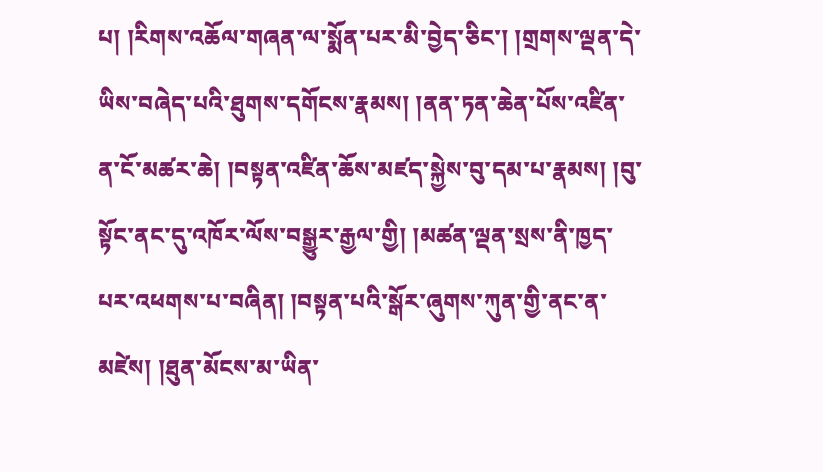པ། །རིགས་འཆོལ་གཞན་ལ་སྨོན་པར་མི་བྱེད་ཅིང་། །གྲགས་ལྡན་དེ་ཡིས་བཞེད་པའི་ཐུགས་དགོངས་རྣམས། །ནན་ཏན་ཆེན་པོས་འཛིན་ན་ངོ་མཚར་ཆེ། །བསྟན་འཛིན་ཆོས་མཛད་སྐྱེས་བུ་དམ་པ་རྣམས། །བུ་སྟོང་ནང་དུ་འཁོར་ལོས་བསྒྱུར་རྒྱལ་གྱི། །མཚན་ལྡན་སྲས་ནི་ཁྱད་པར་འཕགས་པ་བཞིན། །བསྟན་པའི་སྒོར་ཞུགས་ཀུན་གྱི་ནང་ན་མཛེས། །ཐུན་མོངས་མ་ཡིན་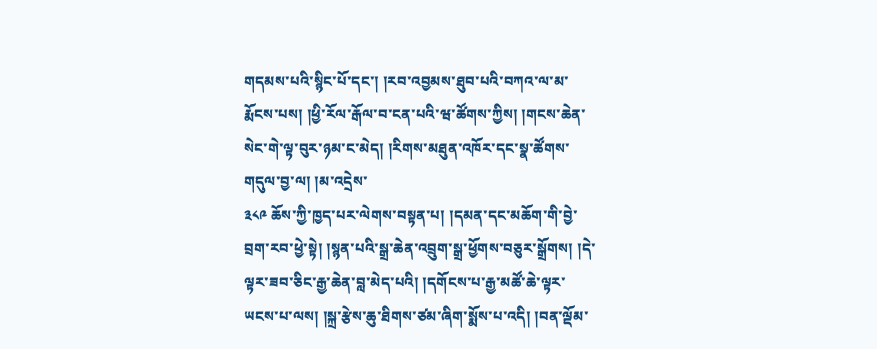གདམས་པའི་སྙིང་པོ་དང་། །རབ་འབྱམས་ཐུབ་པའི་བཀའ་ལ་མ་རྨོངས་པས། །ཕྱི་རོལ་རྒོལ་བ་ངན་པའི་ཝ་ཚོགས་ཀྱིས། །གངས་ཆེན་སེང་གེ་ལྟ་བུར་ཉམ་ང་མེད། །རིགས་མཐུན་འཁོར་དང་སྣ་ཚོགས་གདུལ་བྱ་ལ། །མ་འདྲེས་
༣༨༩ ཆོས་ཀྱི་ཁྱད་པར་ལེགས་བསྟན་པ། །དམན་དང་མཆོག་གི་བྱེ་བྲག་རབ་ཕྱེ་སྟེ། །སྙན་པའི་སྒྲ་ཆེན་འབྲུག་སྒྲ་ཕྱོགས་བཅུར་སྒྲོགས། །དེ་ལྟར་ཟབ་ཅིང་རྒྱ་ཆེན་བླ་མེད་པའི། །དགོངས་པ་རྒྱ་མཚོ་ཆེ་ལྟར་ཡངས་པ་ལས། །སྐྲ་རྩེས་ཆུ་ཐིགས་ཙམ་ཞིག་སྨོས་པ་འདི། །བན་ལྡོམ་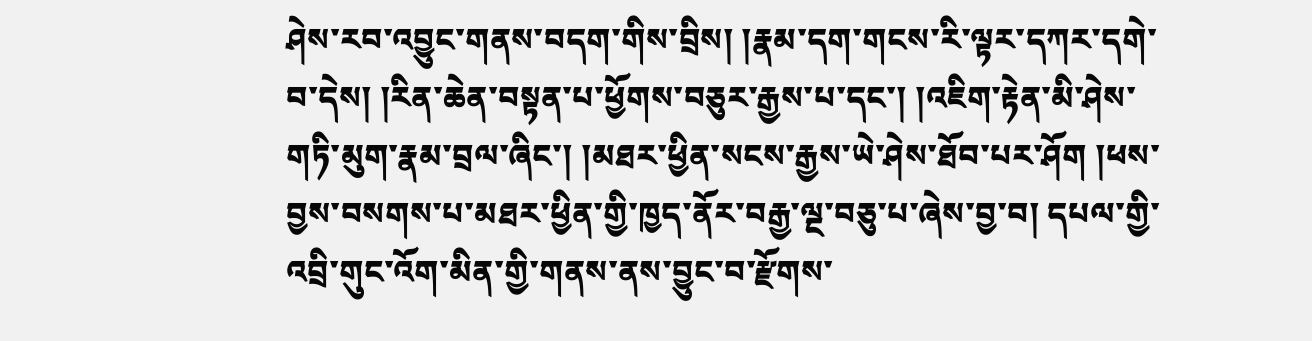ཤེས་རབ་འབྱུང་གནས་བདག་གིས་བྲིས། །རྣམ་དག་གངས་རི་ལྟར་དཀར་དགེ་བ་དེས། །རིན་ཆེན་བསྟན་པ་ཕྱོགས་བཅུར་རྒྱས་པ་དང་། །འཇིག་རྟེན་མི་ཤེས་གཏི་མུག་རྣམ་བྲལ་ཞིང་། །མཐར་ཕྱིན་སངས་རྒྱས་ཡེ་ཤེས་ཐོབ་པར་ཤོག །ཕས་བྱས་བསགས་པ་མཐར་ཕྱིན་གྱི་ཁྱད་ནོར་བརྒྱ་ལྔ་བཅུ་པ་ཞེས་བྱ་བ། དཔལ་གྱི་འབྲི་གུང་འོག་མིན་གྱི་གནས་ནས་བྱུང་བ་རྫོགས་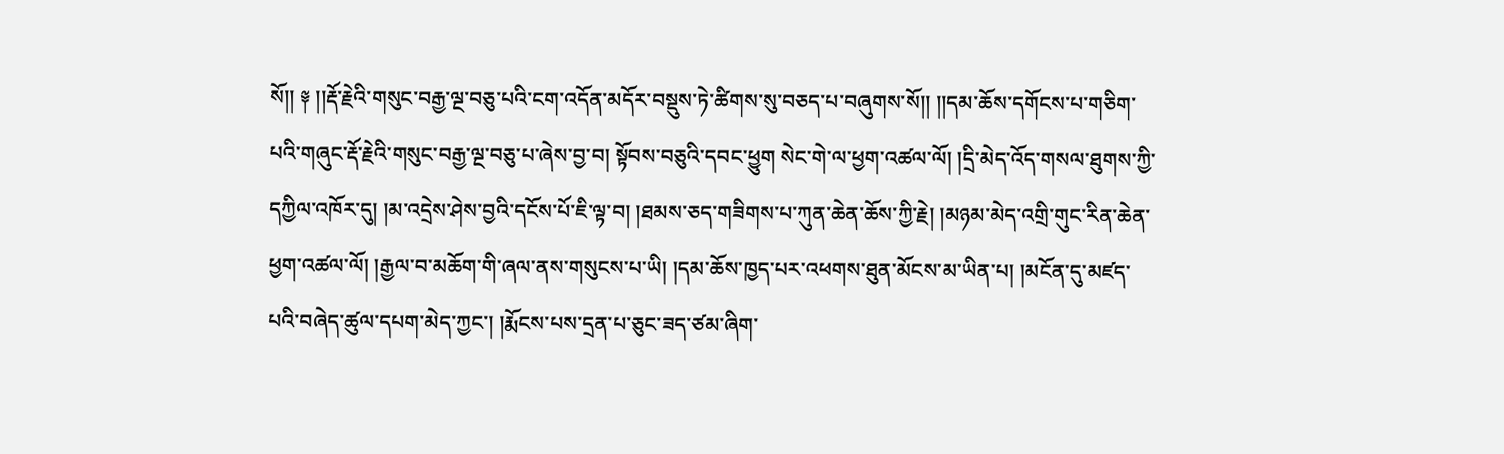སོ།། ༈ །།རྡོ་རྗེའི་གསུང་བརྒྱ་ལྔ་བཅུ་པའི་ངག་འདོན་མདོར་བསྡུས་ཏེ་ཚིགས་སུ་བཅད་པ་བཞུགས་སོ།། །།དམ་ཆོས་དགོངས་པ་གཅིག་པའི་གཞུང་རྡོ་རྗེའི་གསུང་བརྒྱ་ལྔ་བཅུ་པ་ཞེས་བྱ་བ། སྟོབས་བཅུའི་དབང་ཕྱུག སེང་གེ་ལ་ཕྱག་འཚལ་ལོ། །དྲི་མེད་འོད་གསལ་ཐུགས་ཀྱི་དཀྱིལ་འཁོར་དུ། །མ་འདྲེས་ཤེས་བྱའི་དངོས་པོ་ཇི་ལྟ་བ། །ཐམས་ཅད་གཟིགས་པ་ཀུན་ཆེན་ཆོས་ཀྱི་རྗེ། །མཉམ་མེད་འགྲི་གུང་རིན་ཆེན་ཕྱག་འཚལ་ལོ། །རྒྱལ་བ་མཆོག་གི་ཞལ་ནས་གསུངས་པ་ཡི། །དམ་ཆོས་ཁྱད་པར་འཕགས་ཐུན་མོངས་མ་ཡིན་པ། །མངོན་དུ་མཛད་པའི་བཞེད་ཚུལ་དཔག་མེད་ཀྱང་། །རྨོངས་པས་དྲན་པ་ཅུང་ཟད་ཙམ་ཞིག་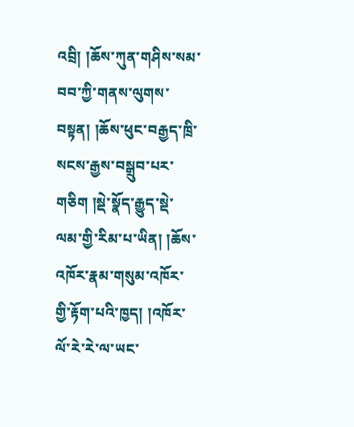འབྲི། །ཆོས་ཀུན་གཤིས་སམ་བབ་ཀྱི་གནས་ལུགས་བསྟན། །ཆོས་ཕུང་བརྒྱད་ཁྲི་སངས་རྒྱས་བསྒྲུབ་པར་གཅིག །སྡེ་སྣོད་རྒྱུད་སྡེ་ལམ་གྱི་རིམ་པ་ཡིན། །ཆོས་འཁོར་རྣམ་གསུམ་འཁོར་གྱི་རྟོག་པའི་ཁྱད། །འཁོར་ལོ་རེ་རེ་ལ་ཡང་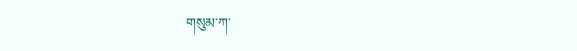གསུམ་ཀ་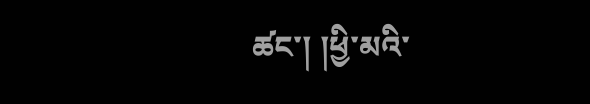ཚང་། །ཕྱི་མའི་